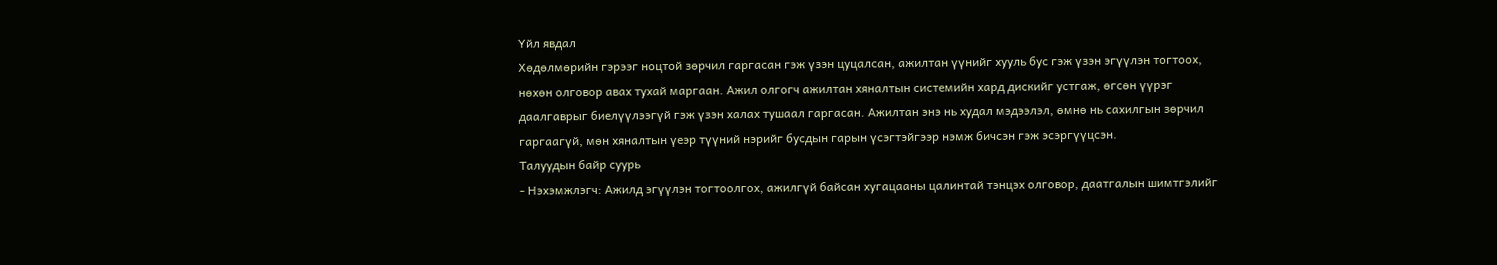Үйл явдал
Хөдөлмөрийн гэрээг ноцтой зөрчил гаргасан гэж үзэн цуцалсан, ажилтан үүнийг хууль бус гэж үзэн эгүүлэн тогтоох, нөхөн олговор авах тухай маргаан. Ажил олгогч ажилтан хяналтын системийн хард дискийг устгаж, өгсөн үүрэг даалгаврыг биелүүлээгүй гэж үзэн халах тушаал гаргасан. Ажилтан энэ нь худал мэдээлэл, өмнө нь сахилгын зөрчил гаргаагүй, мөн хяналтын үеэр түүний нэрийг бусдын гарын үсэгтэйгээр нэмж бичсэн гэж эсэргүүцсэн.
Талуудын байр суурь
- Нэхэмжлэгч: Ажилд эгүүлэн тогтоолгох, ажилгүй байсан хугацааны цалинтай тэнцэх олговор, даатгалын шимтгэлийг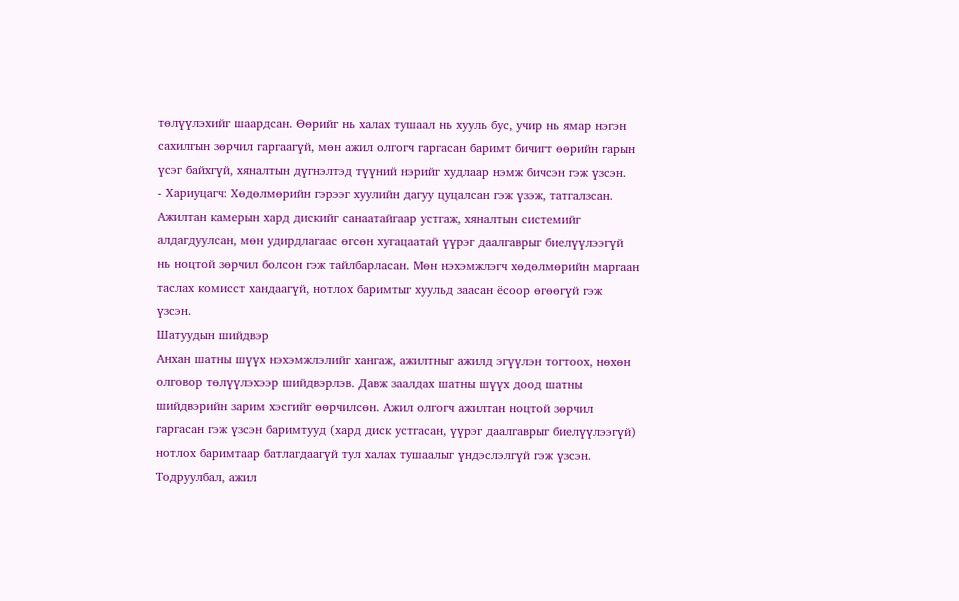төлүүлэхийг шаардсан. Өөрийг нь халах тушаал нь хууль бус, учир нь ямар нэгэн сахилгын зөрчил гаргаагүй, мөн ажил олгогч гаргасан баримт бичигт өөрийн гарын үсэг байхгүй, хяналтын дүгнэлтэд түүний нэрийг худлаар нэмж бичсэн гэж үзсэн.
- Хариуцагч: Хөдөлмөрийн гэрээг хуулийн дагуу цуцалсан гэж үзэж, татгалзсан. Ажилтан камерын хард дискийг санаатайгаар устгаж, хяналтын системийг алдагдуулсан, мөн удирдлагаас өгсөн хугацаатай үүрэг даалгаврыг биелүүлээгүй нь ноцтой зөрчил болсон гэж тайлбарласан. Мөн нэхэмжлэгч хөдөлмөрийн маргаан таслах комисст хандаагүй, нотлох баримтыг хуульд заасан ёсоор өгөөгүй гэж үзсэн.
Шатуудын шийдвэр
Анхан шатны шүүх нэхэмжлэлийг хангаж, ажилтныг ажилд эгүүлэн тогтоох, нөхөн олговор төлүүлэхээр шийдвэрлэв. Давж заалдах шатны шүүх доод шатны шийдвэрийн зарим хэсгийг өөрчилсөн. Ажил олгогч ажилтан ноцтой зөрчил гаргасан гэж үзсэн баримтууд (хард диск устгасан, үүрэг даалгаврыг биелүүлээгүй) нотлох баримтаар батлагдаагүй тул халах тушаалыг үндэслэлгүй гэж үзсэн. Тодруулбал, ажил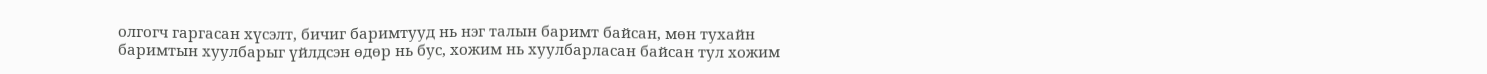олгогч гаргасан хүсэлт, бичиг баримтууд нь нэг талын баримт байсан, мөн тухайн баримтын хуулбарыг үйлдсэн өдөр нь бус, хожим нь хуулбарласан байсан тул хожим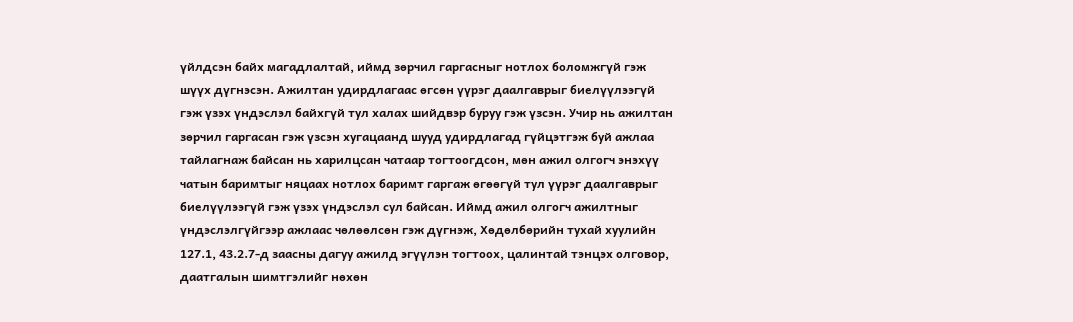үйлдсэн байх магадлалтай, иймд зөрчил гаргасныг нотлох боломжгүй гэж шүүх дүгнэсэн. Ажилтан удирдлагаас өгсөн үүрэг даалгаврыг биелүүлээгүй гэж үзэх үндэслэл байхгүй тул халах шийдвэр буруу гэж үзсэн. Учир нь ажилтан зөрчил гаргасан гэж үзсэн хугацаанд шууд удирдлагад гүйцэтгэж буй ажлаа тайлагнаж байсан нь харилцсан чатаар тогтоогдсон, мөн ажил олгогч энэхүү чатын баримтыг няцаах нотлох баримт гаргаж өгөөгүй тул үүрэг даалгаврыг биелүүлээгүй гэж үзэх үндэслэл сул байсан. Иймд ажил олгогч ажилтныг үндэслэлгүйгээр ажлаас чөлөөлсөн гэж дүгнэж, Хөдөлбөрийн тухай хуулийн 127.1, 43.2.7-д заасны дагуу ажилд эгүүлэн тогтоох, цалинтай тэнцэх олговор, даатгалын шимтгэлийг нөхөн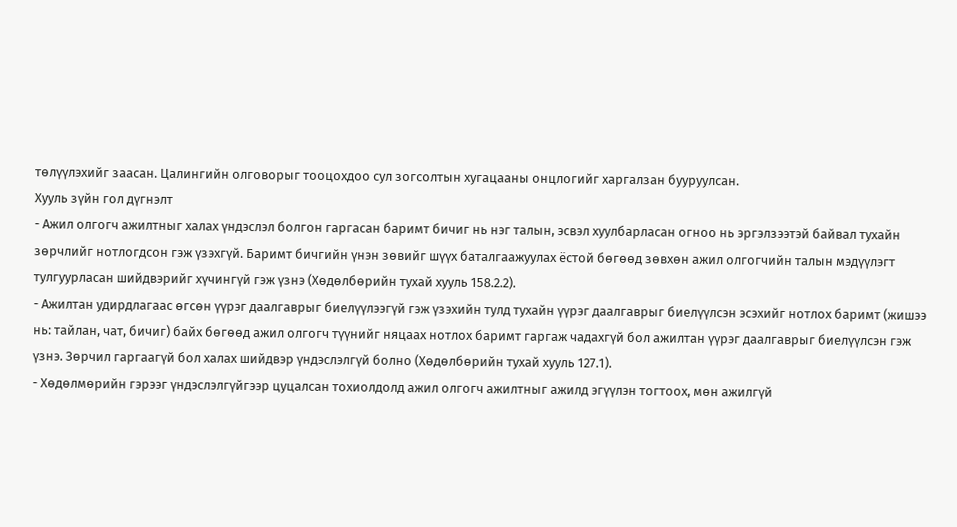төлүүлэхийг заасан. Цалингийн олговорыг тооцохдоо сул зогсолтын хугацааны онцлогийг харгалзан бууруулсан.
Хууль зүйн гол дүгнэлт
- Ажил олгогч ажилтныг халах үндэслэл болгон гаргасан баримт бичиг нь нэг талын, эсвэл хуулбарласан огноо нь эргэлзээтэй байвал тухайн зөрчлийг нотлогдсон гэж үзэхгүй. Баримт бичгийн үнэн зөвийг шүүх баталгаажуулах ёстой бөгөөд зөвхөн ажил олгогчийн талын мэдүүлэгт тулгуурласан шийдвэрийг хүчингүй гэж үзнэ (Хөдөлбөрийн тухай хууль 158.2.2).
- Ажилтан удирдлагаас өгсөн үүрэг даалгаврыг биелүүлээгүй гэж үзэхийн тулд тухайн үүрэг даалгаврыг биелүүлсэн эсэхийг нотлох баримт (жишээ нь: тайлан, чат, бичиг) байх бөгөөд ажил олгогч түүнийг няцаах нотлох баримт гаргаж чадахгүй бол ажилтан үүрэг даалгаврыг биелүүлсэн гэж үзнэ. Зөрчил гаргаагүй бол халах шийдвэр үндэслэлгүй болно (Хөдөлбөрийн тухай хууль 127.1).
- Хөдөлмөрийн гэрээг үндэслэлгүйгээр цуцалсан тохиолдолд ажил олгогч ажилтныг ажилд эгүүлэн тогтоох, мөн ажилгүй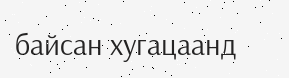байсан хугацаанд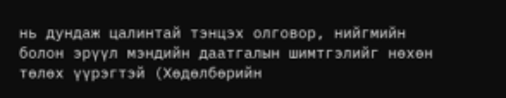нь дундаж цалинтай тэнцэх олговор, нийгмийн болон эрүүл мэндийн даатгалын шимтгэлийг нөхөн төлөх үүрэгтэй (Хөдөлбөрийн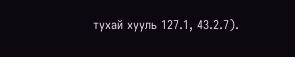тухай хууль 127.1, 43.2.7).